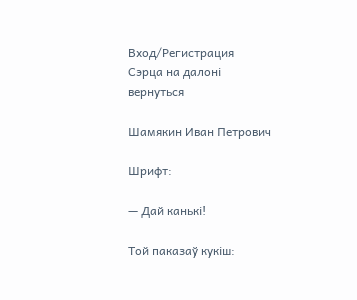Вход/Регистрация
Сэрца на далоні
вернуться

Шамякин Иван Петрович

Шрифт:

— Дай канькі!

Той паказаў кукіш: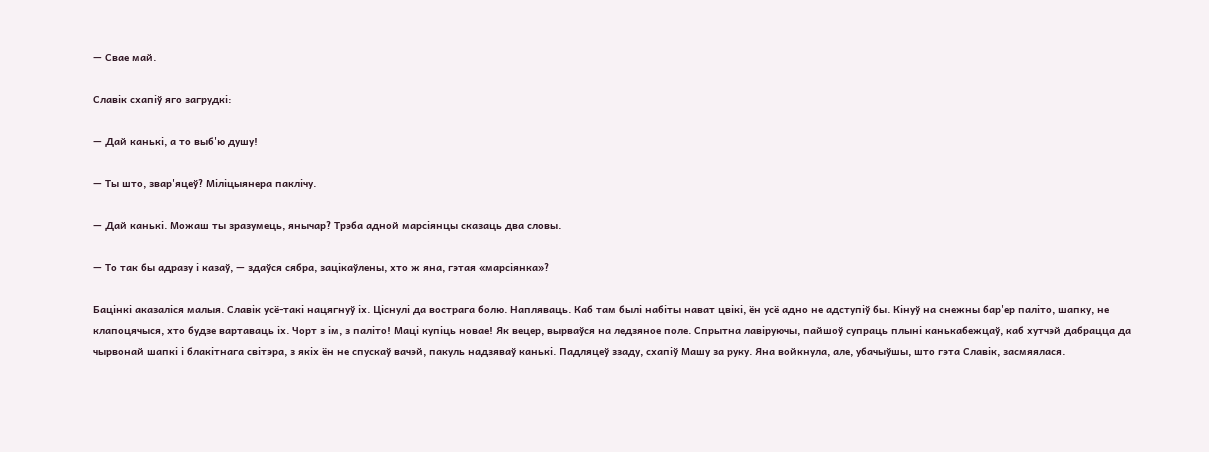— Свае май.

Славік схапіў яго загрудкі:

— Дай канькі, а то выб'ю душу!

— Ты што, звар'яцеў? Міліцыянера паклічу.

— Дай канькі. Можаш ты зразумець, янычар? Трэба адной марсіянцы сказаць два словы.

— То так бы адразу і казаў, — здаўся сябра, зацікаўлены, хто ж яна, гэтая «марсіянка»?

Бацінкі аказаліся малыя. Славік усё-такі нацягнуў іх. Ціснулі да вострага болю. Напляваць. Каб там былі набіты нават цвікі, ён усё адно не адступіў бы. Кінуў на снежны бар'ер паліто, шапку, не клапоцячыся, хто будзе вартаваць іх. Чорт з ім, з паліто! Маці купіць новае! Як вецер, вырваўся на ледзяное поле. Спрытна лавіруючы, пайшоў супраць плыні канькабежцаў, каб хутчэй дабрацца да чырвонай шапкі і блакітнага світэра, з якіх ён не спускаў вачэй, пакуль надзяваў канькі. Падляцеў ззаду, схапіў Машу за руку. Яна войкнула, але, убачыўшы, што гэта Славік, засмяялася.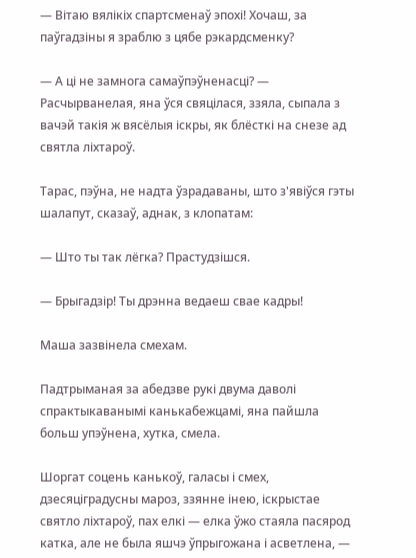— Вітаю вялікіх спартсменаў эпохі! Хочаш, за паўгадзіны я зраблю з цябе рэкардсменку?

— А ці не замнога самаўпэўненасці? — Расчырванелая, яна ўся свяцілася, ззяла, сыпала з вачэй такія ж вясёлыя іскры, як блёсткі на снезе ад святла ліхтароў.

Тарас, пэўна, не надта ўзрадаваны, што з'явіўся гэты шалапут, сказаў, аднак, з клопатам:

— Што ты так лёгка? Прастудзішся.

— Брыгадзір! Ты дрэнна ведаеш свае кадры!

Маша зазвінела смехам.

Падтрыманая за абедзве рукі двума даволі спрактыкаванымі канькабежцамі, яна пайшла больш упэўнена, хутка, смела.

Шоргат соцень канькоў, галасы і смех, дзесяціградусны мароз, ззянне інею, іскрыстае святло ліхтароў, пах елкі — елка ўжо стаяла пасярод катка, але не была яшчэ ўпрыгожана і асветлена, —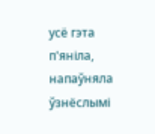усё гэта п'яніла, напаўняла ўзнёслымі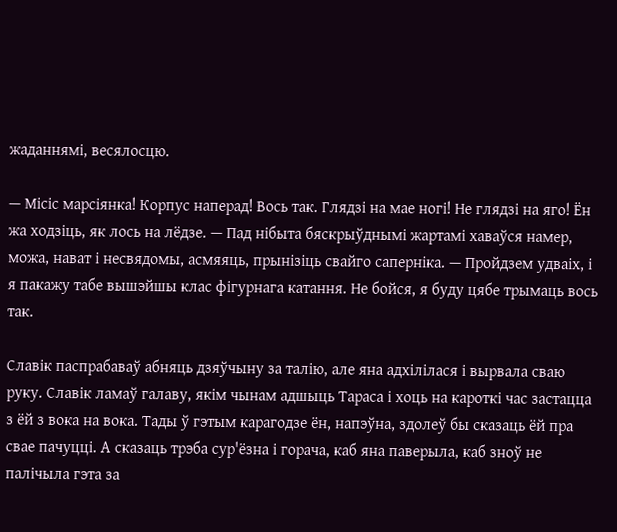жаданнямі, весялосцю.

— Місіс марсіянка! Корпус наперад! Вось так. Глядзі на мае ногі! Не глядзі на яго! Ён жа ходзіць, як лось на лёдзе. — Пад нібыта бяскрыўднымі жартамі хаваўся намер, можа, нават і несвядомы, асмяяць, прынізіць свайго саперніка. — Пройдзем удваіх, і я пакажу табе вышэйшы клас фігурнага катання. Не бойся, я буду цябе трымаць вось так.

Славік паспрабаваў абняць дзяўчыну за талію, але яна адхілілася і вырвала сваю руку. Славік ламаў галаву, якім чынам адшыць Тараса і хоць на кароткі час застацца з ёй з вока на вока. Тады ў гэтым карагодзе ён, напэўна, здолеў бы сказаць ёй пра свае пачуцці. А сказаць трэба сур'ёзна і горача, каб яна паверыла, каб зноў не палічыла гэта за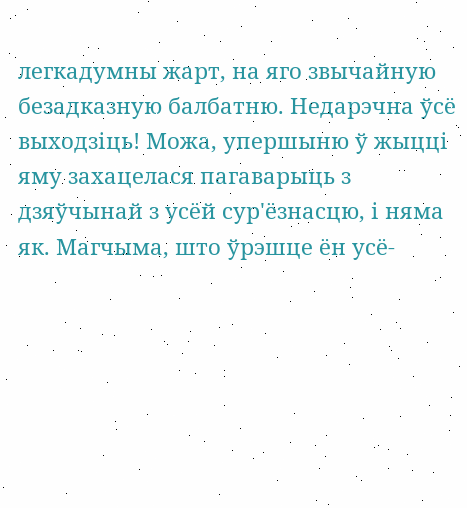легкадумны жарт, на яго звычайную безадказную балбатню. Недарэчна ўсё выходзіць! Можа, упершыню ў жыцці яму захацелася пагаварыць з дзяўчынай з усёй сур'ёзнасцю, і няма як. Магчыма, што ўрэшце ён усё-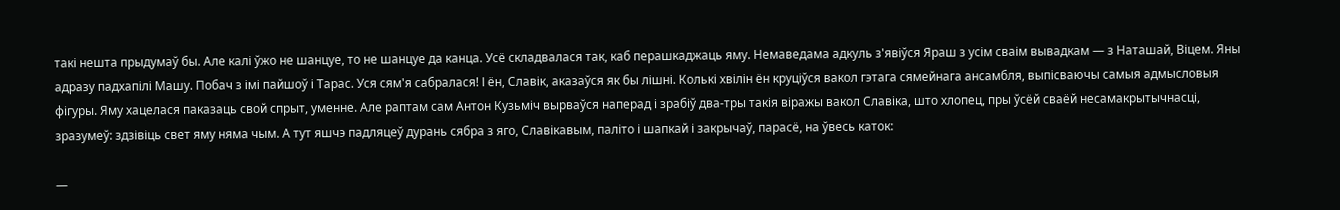такі нешта прыдумаў бы. Але калі ўжо не шанцуе, то не шанцуе да канца. Усё складвалася так, каб перашкаджаць яму. Немаведама адкуль з'явіўся Яраш з усім сваім вывадкам — з Наташай, Віцем. Яны адразу падхапілі Машу. Побач з імі пайшоў і Тарас. Уся сям'я сабралася! І ён, Славік, аказаўся як бы лішні. Колькі хвілін ён круціўся вакол гэтага сямейнага ансамбля, выпісваючы самыя адмысловыя фігуры. Яму хацелася паказаць свой спрыт, уменне. Але раптам сам Антон Кузьміч вырваўся наперад і зрабіў два-тры такія віражы вакол Славіка, што хлопец, пры ўсёй сваёй несамакрытычнасці, зразумеў: здзівіць свет яму няма чым. А тут яшчэ падляцеў дурань сябра з яго, Славікавым, паліто і шапкай і закрычаў, парасё, на ўвесь каток:

—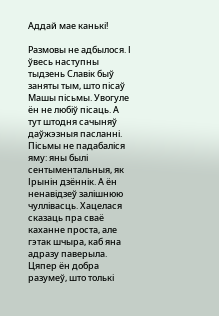Аддай мае канькі!

Размовы не адбылося. І ўвесь наступны тыдзень Славік быў заняты тым, што пісаў Машы пісьмы. Увогуле ён не любіў пісаць. А тут штодня сачыняў даўжэзныя пасланні. Пісьмы не падабаліся яму: яны былі сентыментальныя, як Ірынін дзённік. А ён ненавідзеў залішнюю чуллівасць. Хацелася сказаць пра сваё каханне проста, але гэтак шчыра, каб яна адразу паверыла. Цяпер ён добра разумеў, што толькі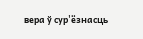вера ў сур'ёзнасць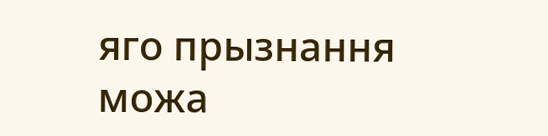яго прызнання можа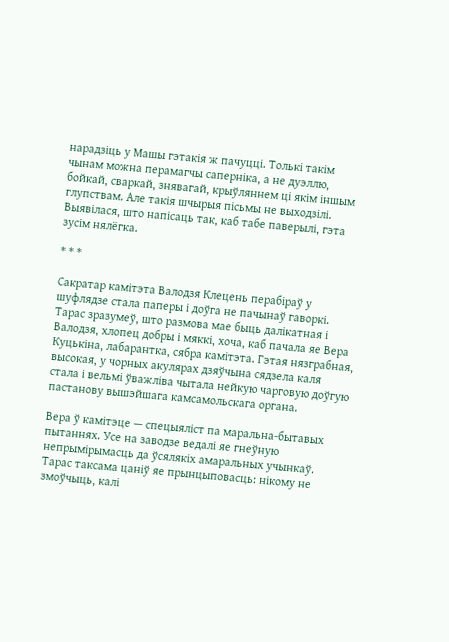нарадзіць у Машы гэтакія ж пачуцці. Толькі такім чынам можна перамагчы саперніка, а не дуэллю, бойкай, сваркай, знявагай, крыўляннем ці якім іншым глупствам. Але такія шчырыя пісьмы не выходзілі. Выявілася, што напісаць так, каб табе паверылі, гэта зусім нялёгка.

* * *

Сакратар камітэта Валодзя Клецень перабіраў у шуфлядзе стала паперы і доўга не пачынаў гаворкі. Тарас зразумеў, што размова мае быць далікатная і Валодзя, хлопец добры і мяккі, хоча, каб пачала яе Вера Куцькіна, лабарантка, сябра камітэта. Гэтая нязграбная, высокая, у чорных акулярах дзяўчына сядзела каля стала і вельмі ўважліва чытала нейкую чарговую доўгую пастанову вышэйшага камсамольскага органа.

Вера ў камітэце — спецыяліст па маральна-бытавых пытаннях. Усе на заводзе ведалі яе гнеўную непрымірымасць да ўсялякіх амаральных учынкаў. Тарас таксама цаніў яе прынцыповасць: нікому не змоўчыць, калі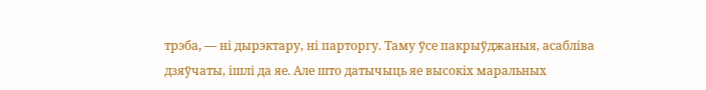трэба, — ні дырэктару, ні парторгу. Таму ўсе пакрыўджаныя, асабліва дзяўчаты, ішлі да яе. Але што датычыць яе высокіх маральных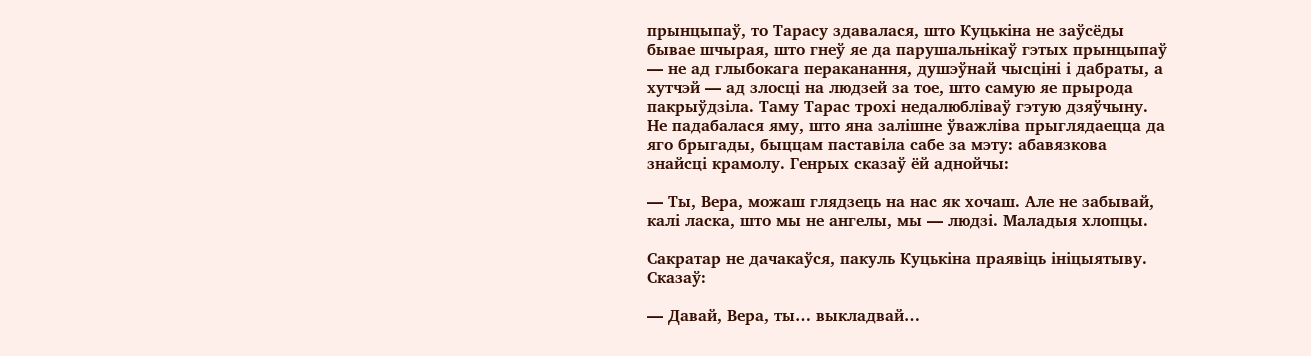прынцыпаў, то Тарасу здавалася, што Куцькіна не заўсёды бывае шчырая, што гнеў яе да парушальнікаў гэтых прынцыпаў — не ад глыбокага пераканання, душэўнай чысціні і дабраты, а хутчэй — ад злосці на людзей за тое, што самую яе прырода пакрыўдзіла. Таму Тарас трохі недалюбліваў гэтую дзяўчыну. Не падабалася яму, што яна залішне ўважліва прыглядаецца да яго брыгады, быццам паставіла сабе за мэту: абавязкова знайсці крамолу. Генрых сказаў ёй аднойчы:

— Ты, Вера, можаш глядзець на нас як хочаш. Але не забывай, калі ласка, што мы не ангелы, мы — людзі. Маладыя хлопцы.

Сакратар не дачакаўся, пакуль Куцькіна праявіць ініцыятыву. Сказаў:

— Давай, Вера, ты… выкладвай…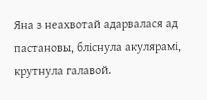Яна з неахвотай адарвалася ад пастановы, бліснула акулярамі, крутнула галавой.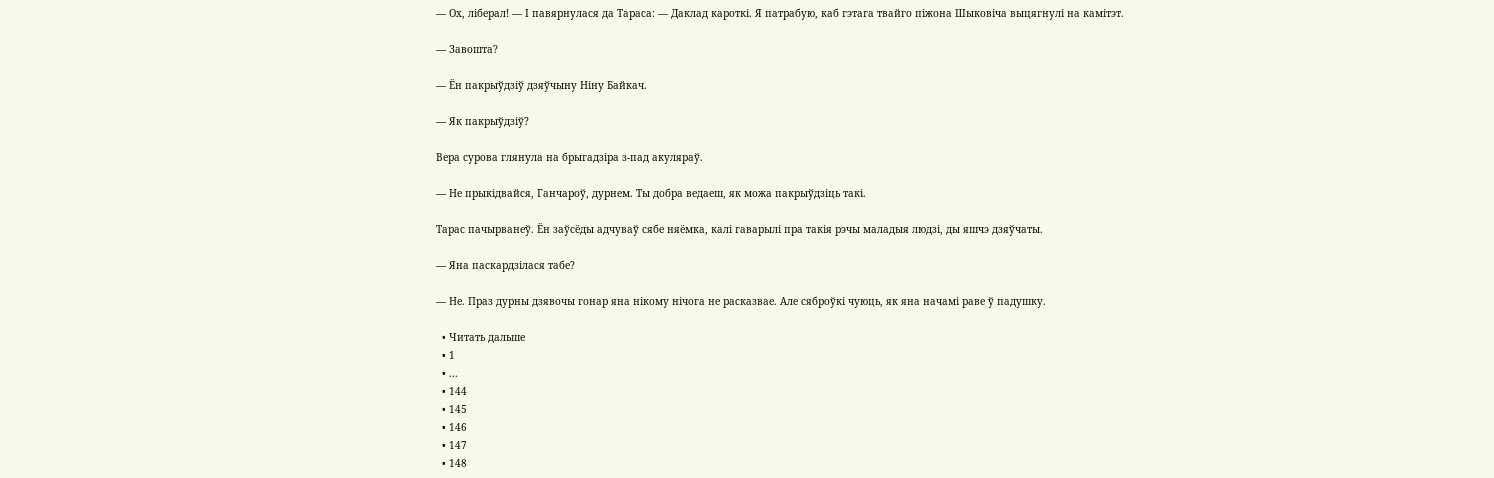— Ох, ліберал! — І павярнулася да Тараса: — Даклад кароткі. Я патрабую, каб гэтага твайго піжона Шыковіча выцягнулі на камітэт.

— Завошта?

— Ён пакрыўдзіў дзяўчыну Ніну Байкач.

— Як пакрыўдзіў?

Вера сурова глянула на брыгадзіра з-пад акуляраў.

— Не прыкідвайся, Ганчароў, дурнем. Ты добра ведаеш, як можа пакрыўдзіць такі.

Тарас пачырванеў. Ён заўсёды адчуваў сябе няёмка, калі гаварылі пра такія рэчы маладыя людзі, ды яшчэ дзяўчаты.

— Яна паскардзілася табе?

— Не. Праз дурны дзявочы гонар яна нікому нічога не расказвае. Але сяброўкі чуюць, як яна начамі раве ў падушку.

  • Читать дальше
  • 1
  • ...
  • 144
  • 145
  • 146
  • 147
  • 148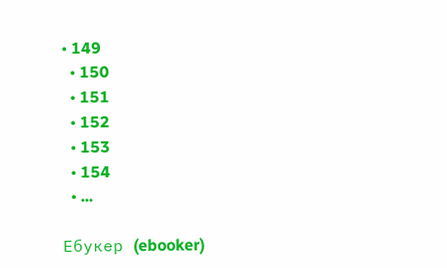• 149
  • 150
  • 151
  • 152
  • 153
  • 154
  • ...

Ебукер (ebooker)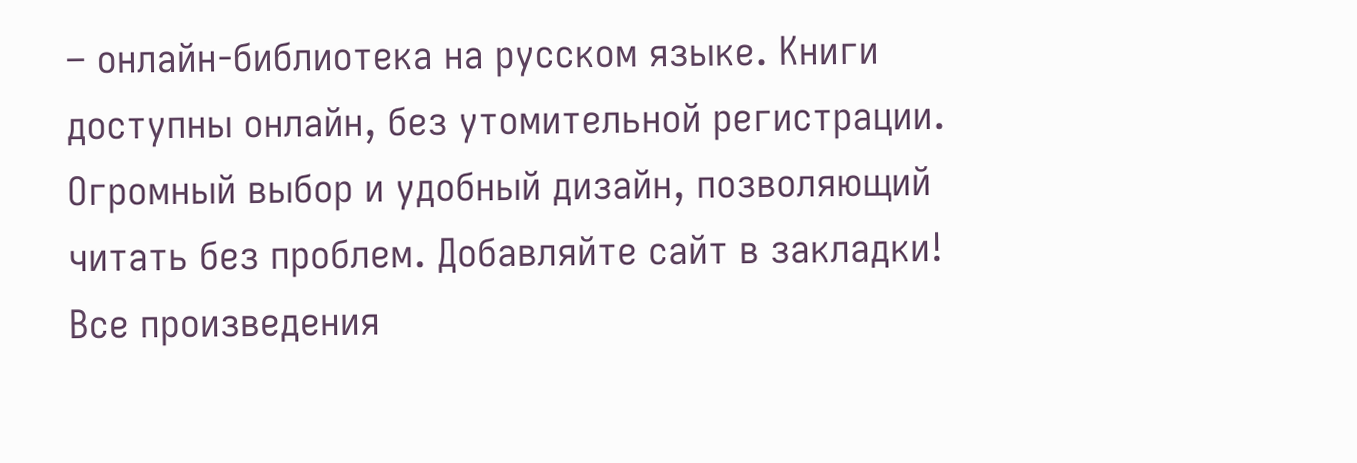– онлайн-библиотека на русском языке. Книги доступны онлайн, без утомительной регистрации. Огромный выбор и удобный дизайн, позволяющий читать без проблем. Добавляйте сайт в закладки! Все произведения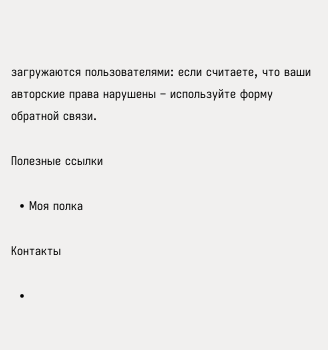загружаются пользователями: если считаете, что ваши авторские права нарушены – используйте форму обратной связи.

Полезные ссылки

  • Моя полка

Контакты

  •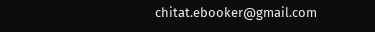chitat.ebooker@gmail.com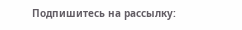Подпишитесь на рассылку: